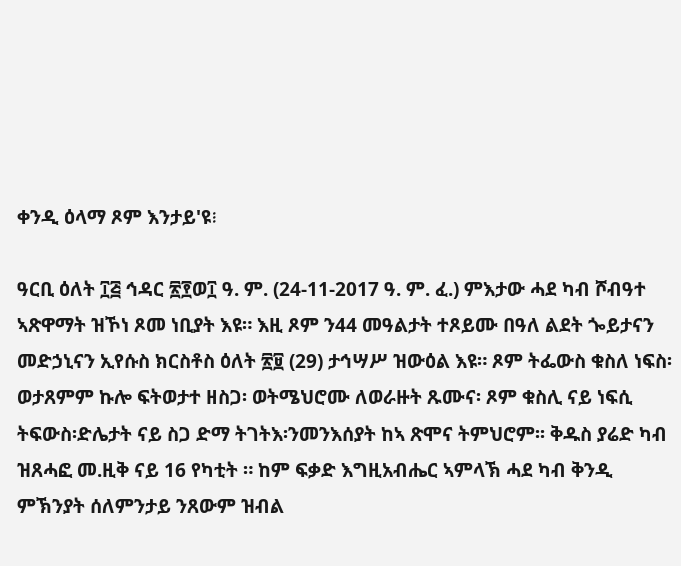ቀንዲ ዕላማ ጾም እንታይ'ዩⵗ

ዓርቢ ዕለት ፲፭ ኅዳር ፳፻ወ፲ ዓ. ም. (24-11-2017 ዓ. ም. ፈ.) ምእታው ሓደ ካብ ሾብዓተ ኣጽዋማት ዝኾነ ጾመ ነቢያት እዩ። እዚ ጾም ን44 መዓልታት ተጾይሙ በዓለ ልደት ጐይታናን መድኃኒናን ኢየሱስ ክርስቶስ ዕለት ፳፱ (29) ታኅሣሥ ዝውዕል እዩ። ጾም ትፌውስ ቁስለ ነፍስ፡ ወታጸምም ኩሎ ፍትወታተ ዘስጋ፡ ወትሜህሮሙ ለወራዙት ጹሙና፡ ጾም ቁስሊ ናይ ነፍሲ ትፍውስ፡ድሌታት ናይ ስጋ ድማ ትገትእ፡ንመንእሰያት ከኣ ጽሞና ትምህሮም፡፡ ቅዱስ ያሬድ ካብ ዝጸሓፎ መ.ዚቅ ናይ 16 የካቲት ። ከም ፍቃድ እግዚአብሔር ኣምላኽ ሓደ ካብ ቅንዲ ምኽንያት ሰለምንታይ ንጸውም ዝብል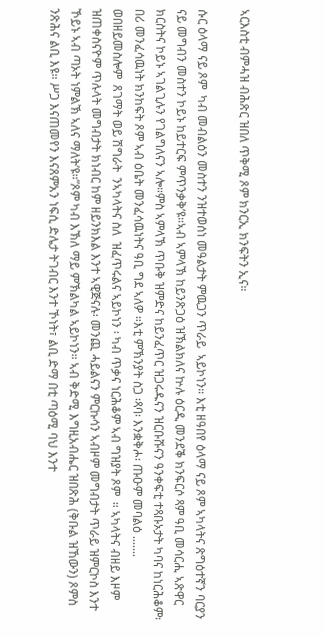ኣርእስቲ ብምሓዝ ብሕጽር ዝበለ ጥቅሚ ጾም ክንርኢ ክንፍትን ኢና።

ሱር ዕላማ ናይ ጾም  ካብ መብልዕን መስተን ንዝተወሰነ መዓልታት ምዉጋን ጥራይ  ኣይኮነን። እቲ ዘዓበየ ዕላማ ናይ ጾም ኣካላትና ጽግዕተኛን ባርያን  ናይ መግብን መስተን ኮይኑ ከይተርፍ ምጥንቃቅ’ዩ።ኣብ ኣምላኽ ከይንጽጋዕ ዝኽልክለና ኵሉ ዕርዲ መንደቕ ክንፍርሶ ጻም ዓቢ መሳርሒ ኣጽዋር ክርስትና ኮይኑ ኣገልጊሉን የገልግለናን ኣሎ።ምስ ኣምላኽ ጥቡቅ ዝምድና ከይንፈጥር ዝጋሩዱናን ዝርቡሹናን ዓንቀፍቲ ተጻቡኦታት ካባና ከነርሕቆም፡ በሪ መንፈሳዉነት ክንከፍት ጾም ኣብ ዕቤት መንፈሳዉነትና ዓቢ ግደ ኣለዎ ።እቲ ምኽንያት ስጋ ፡ጻባ፡ እንቋቅሖ፡ ጡዑም መባልዕ ....... ወበዘይመስሎም  ጸገማት ወይ ሽግራት  ንኣካላትና ስለ  ዝፈጥሩልና ኣይኮነን ፡ ካብ ጥቃና ነርሕቆም ኣብ ግዝያት ጾም  ። ኣካላትና ብዘይ እዞም  ዝጠቀስናዮም ጥሉላት መግብታት ክነብር ከም ዘይንክእል እንተ ኣዊጅናሉ፡ መንጪ ሓይልናን ምርኩሳን ኣብዞም መግብታት ጥራይ ዝምርኮስ እንተ ኾይኑ ኣብ ጣኦት ነምልኽ ኣለና ማለት’ዩ።”ጾም ካብ እኽለ ማይ ምኽልካል ኣይኮነን። ኣብ ቅድሚ እግዚአብሔር ዝበጽሕ (ቅቡል ዝኸውን) ጾምስ ንጽሕና ልቢ እዩ። ሥጋ እናጠመየን እናጸምአን ነፍሲ ድሌታ ትገብር እንተ ኾነት፣ ልቢ ድማ በቲ ጣዕሚ ባህ እንተ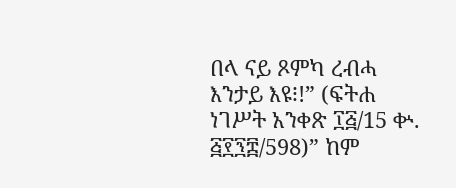በላ ናይ ጾምካ ረብሓ እንታይ እዩ፧!” (ፍትሐ ነገሥት አንቀጽ ፲፭/15 ቍ. ፭፻፺፰/598)” ከም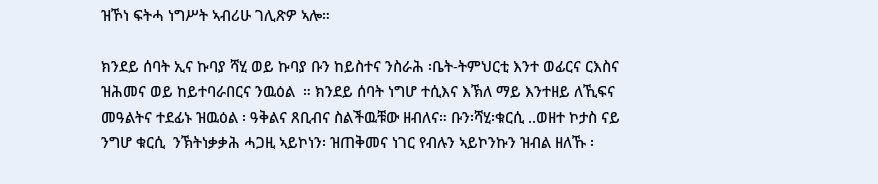ዝኾነ ፍትሓ ነግሥት ኣብሪሁ ገሊጽዎ ኣሎ።

ክንደይ ሰባት ኢና ኩባያ ሻሂ ወይ ኩባያ ቡን ከይስተና ንስራሕ ፡ቤት-ትምህርቲ እንተ ወፊርና ርእስና ዝሕመና ወይ ከይተባራበርና ንዉዕል  ። ክንደይ ሰባት ነግሆ ተሲእና እኽለ ማይ እንተዘይ ለኺፍና መዓልትና ተደፊኑ ዝዉዕል ፡ ዓቅልና ጸቢብና ስልችዉቹው ዘብለና። ቡን፡ሻሂ፡ቁርሲ ..ወዘተ ኮታስ ናይ ንግሆ ቁርሲ  ንኽትነቃቃሕ ሓጋዚ ኣይኮነን፡ ዝጠቅመና ነገር የብሉን ኣይኮንኩን ዝብል ዘለኹ ፡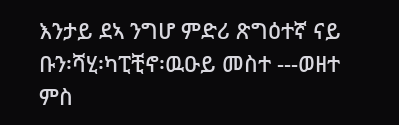እንታይ ደኣ ንግሆ ምድሪ ጽግዕተኛ ናይ ቡን፡ሻሂ፡ካፒቺኖ፡ዉዑይ መስተ ---ወዘተ ምስ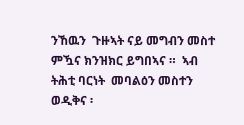ንኸዉን  ጉዙኣት ናይ መግብን መስተ ምዃና ክንዝክር ይግበኣና ።  ኣብ ትሕቲ ባርነት  መባልዕን መስተን ወዲቅና ፡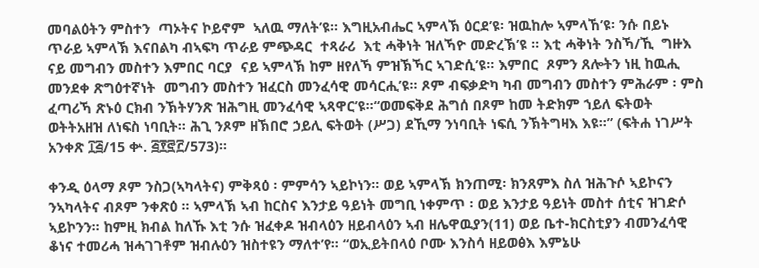መባልዕትን ምስተን  ጣኦትና ኮይኖም  ኣለዉ ማለት’ዩ። እግዚአብሔር ኣምላኽ ዕርደ’ዩ፡ ዝዉከሎ ኣምላኸ’ዩ፡ ንሱ በይኑ ጥራይ ኣምላኽ እናበልካ ብኣፍካ ጥራይ ምጭዳር  ተጻራሪ  እቲ ሓቅነት ዝለኻዮ መድረኽ’ዩ ። እቲ ሓቅነት ንስኻ/ኺ  ግዙእ ናይ መግብን መስተን እምበር ባርያ  ናይ ኣምላኽ ከም ዘየለኻ ምዝኽኻር ኣገድሲ’ዩ። እምበር  ጾምን ጸሎትን ነዚ ከዉሒ መንደቀ ጽግዕተኛነት  መግብን መስተን ዝፈርስ መንፈሳዊ መሳርሒ’ዩ። ጾም ብፍቃድካ ካብ መግብን መስተን ምሕራም ፡ ምስ ፈጣሪኻ ጽኑዕ ርክብ ንኽትሃንጽ ዝሕግዚ መንፈሳዊ ኣጻዋር’ዩ።“ወመፍቅደ ሕግሰ በጾም ከመ ትድክም ኀይለ ፍትወት ወትትአዘዝ ለነፍስ ነባቢት። ሕጊ ንጾም ዘኽበሮ ኃይሊ ፍትወት (ሥጋ) ደኺማ ንነባቢት ነፍሲ ንኽትግዛእ እዩ።” (ፍትሐ ነገሥት አንቀጽ ፲፭/15 ቍ. ፭፻፸፫/573)።

ቀንዲ ዕላማ ጾም ንስጋ(ኣካላትና) ምቅጻዕ ፡ ምምሳን ኣይኮነን። ወይ ኣምላኽ ክንጠሚ፡ ክንጸምእ ስለ ዝሕጉሶ ኣይኮናን ንኣካላትና ብጾም ንቀጽዕ ። ኣምላኽ ኣብ ከርስና እንታይ ዓይነት መግቢ ነቀምጥ ፡ ወይ እንታይ ዓይነት መስተ ሰቲና ዝገድሶ ኣይኮንን። ከምዚ ክብል ከለኹ እቲ ንሱ ዝፈቀዶ ዝብላዕን ዘይብላዕን ኣብ ዘሌዋዉያን(11) ወይ ቤተ-ክርስቲያን ብመንፈሳዊ ቆነና ተመሪሓ ዝሓገገቶም ዝብሉዕን ዝስተዩን ማለተ’የ። “ወኢይትበላዕ ቦሙ እንስሳ ዘይወፅእ እምኔሁ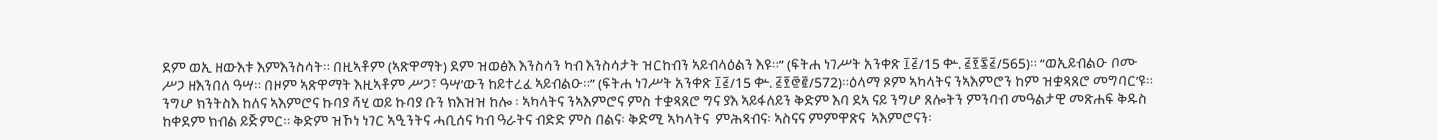ደም ወኢ ዘውእቱ እምእንስሳት። በዚኣቶም (ኣጽዋማት) ደም ዝወፅእ እንስሳን ካብ እንስሳታት ዝርከብን ኣይብላዕልን እዩ።” (ፍትሐ ነገሥት አንቀጽ ፲፭/15 ቍ. ፭፻፷፭/565)። “ወኢይብልዑ ቦሙ ሥጋ ዘእንበለ ዓሣ። በዞም ኣጽዋማት እዚኣቶም ሥጋ፣ ዓሣ’ውን ከይተረፈ ኣይብልዑ።” (ፍትሐ ነገሥት አንቀጽ ፲፭/15 ቍ. ፭፻፸፪/572)።ዕላማ ጾም ኣካላትና ንኣእምሮን ከም ዝቋጻጸሮ መግባር’ዩ። ንግሆ ክንትስእ ከለና ኣእምሮና ኩባያ ሻሂ ወይ ኩባያ ቡን ክእዝዝ ከሎ ፡ ኣካላትና ንኣእምሮና ምስ ተቋጻጸሮ ግና ያእ ኣይፋለይን ቅድም እባ ደኣ ናይ ንግሆ ጸሎትን ምንባብ መዓልታዊ መጽሐፍ ቅዱስ  ከቀደም ክብል ይጅምር። ቅድም ዝኾነ ነገር ኣዒንትና ሓቢሰና ካብ ዓራትና ብድድ ምስ በልና፡ ቅድሚ ኣካላትና  ምሕጻብና፡ ኣስናና ምምዋጽና  ኣእምሮናን፡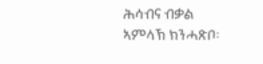ሕሳብና ብቃል ኣምላኽ ክንሓጽቦ፡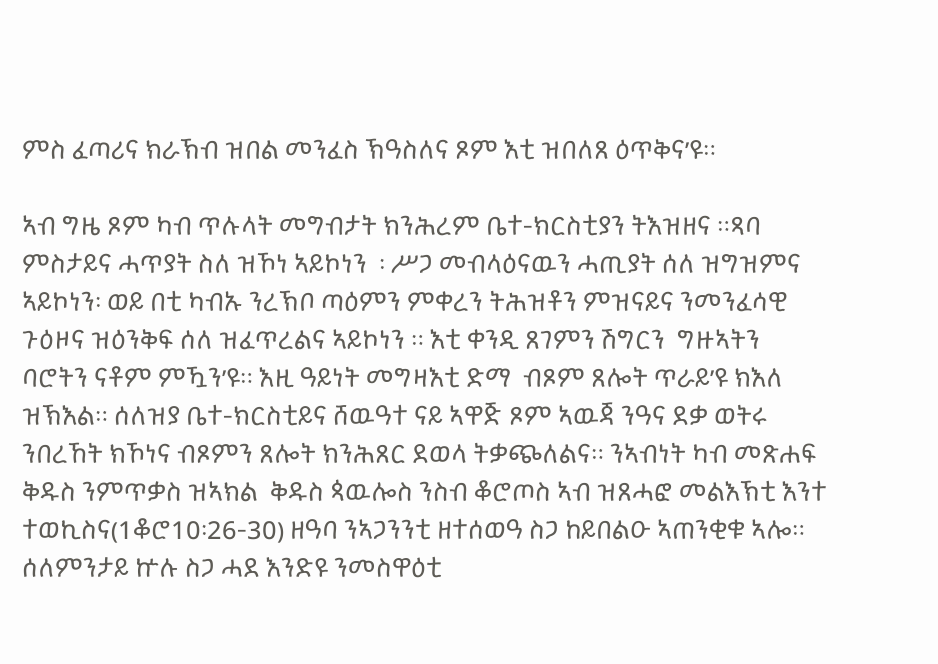ምስ ፈጣሪና ክራኽብ ዝበል መንፈስ ኽዓስለና ጾም እቲ ዝበለጸ ዕጥቅና’ዩ።

ኣብ ግዜ ጾም ካብ ጥሉላት መግብታት ክንሕረም ቤተ-ክርስቲያን ትእዝዘና ።ጻባ ምስታይና ሓጥያት ስለ ዝኾነ ኣይኮነን  ፡ ሥጋ መብላዕናዉን ሓጢያት ሰለ ዝግዝምና ኣይኮነን፡ ወይ በቲ ካብኡ ንረኽቦ ጣዕምን ምቀረን ትሕዝቶን ምዝናይና ንመንፈሳዊ ጉዕዞና ዝዕንቅፍ ሰለ ዝፈጥረልና ኣይኮነን ። እቲ ቀንዲ ጸገምን ሽግርን  ግዙኣትን ባሮትን ናቶም ምዃን’ዩ። እዚ ዓይነት መግዛእቲ ድማ  ብጾም ጸሎት ጥራይ’ዩ ክእለ ዝኽእል። ሰለዝያ ቤተ-ክርስቲይና ሸዉዓተ ናይ ኣዋጅ ጾም ኣዉጃ ንዓና ደቃ ወትሩ ንበረኸት ክኾነና ብጾምን ጸሎት ክንሕጸር ደወላ ትቃጭለልና። ንኣብነት ካብ መጽሐፍ ቅዱስ ንምጥቃስ ዝኣክል  ቅዱስ ጳዉሎስ ንስብ ቆሮጦስ ኣብ ዝጸሓፎ መልእኽቲ እንተ ተወኪስና(1ቆሮ10፡26-30) ዘዓባ ንኣጋንንቲ ዘተሰወዓ ስጋ ከይበልዑ ኣጠንቂቁ ኣሎ። ሰለምንታይ ኵሉ ስጋ ሓደ እንድዩ ንመስዋዕቲ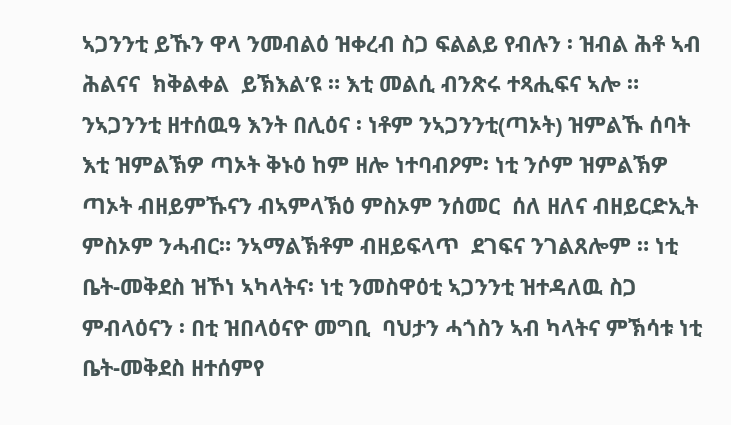ኣጋንንቲ ይኹን ዋላ ንመብልዕ ዝቀረብ ስጋ ፍልልይ የብሉን ፡ ዝብል ሕቶ ኣብ ሕልናና  ክቅልቀል  ይኽእል’ዩ ። እቲ መልሲ ብንጽሩ ተጻሒፍና ኣሎ ። ንኣጋንንቲ ዘተሰዉዓ እንት በሊዕና ፡ ነቶም ንኣጋንንቲ(ጣኦት) ዝምልኹ ሰባት እቲ ዝምልኽዎ ጣኦት ቅኑዕ ከም ዘሎ ነተባብዖም፡ ነቲ ንሶም ዝምልኽዎ ጣኦት ብዘይምኹናን ብኣምላኽዕ ምስኦም ንሰመር  ሰለ ዘለና ብዘይርድኢት ምስኦም ንሓብር። ንኣማልኽቶም ብዘይፍላጥ  ደገፍና ንገልጸሎም ። ነቲ ቤት-መቅደስ ዝኾነ ኣካላትና፡ ነቲ ንመስዋዕቲ ኣጋንንቲ ዝተዳለዉ ስጋ ምብላዕናን ፡ በቲ ዝበላዕናዮ መግቢ  ባህታን ሓጎስን ኣብ ካላትና ምኽሳቱ ነቲ ቤት-መቅደስ ዘተሰምየ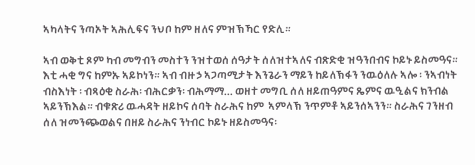ኣካላትና ንጣኦት ኣሕሊፍና ንህቦ ከም ዘለና ምዝኽኻር የድሊ።

ኣብ ወቅቲ ጾም ካብ መግብን መስተን ንዝተወሰ ሰዓታት ሰለዝተኣለና ብጽድቂ ዝዓንበብና ኮይኑ ይስመዓና። እቲ ሓቂ ግና ከምኡ ኣይኮነን። ኣብ ብዙኃ ኣጋጣሚታት እንጌራን ማይን ከይለኽፋን ንዉዕለሉ ኣሎ ፡ ንኣብነት ብስእነት ፡ ብጻዕቂ ስራሕ፡ ብሕርቃን፡ ብሕማማ... ወዘተ መግቢ ሰለ ዘይጠዓምና ጼምና ዉዒልና ክንብል ኣይንኽእል። ብቁጽሪ ዉሓዳት ዘይኮና ሰባት ስራሕና ከም  ኣምላኽ ንጥምቶ ኣይንሰኣንን። ስራሕና ገንዘብ ሰለ ዝመንጭወልና በዘይ ስራሕና ንነብር ኮይኑ ዘይስመዓና፡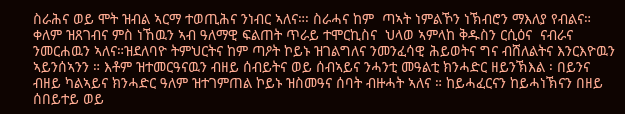ስራሕና ወይ ሞት ዝብል ኣርማ ተወጢሕና ንነብር ኣለና።፡ ስራሓና ከም  ጣኣት ነምልኾን ነኽብሮን ማእለያ የብልና። ቀለም ዝጸገብና ምስ ነኸዉን ኣብ ዓለማዊ ፍልጠት ጥራይ ተሞርኪስና  ህላወ ኣምላከ ቅዱስን ርሲዕና  ናብራና ንመርሐዉን ኣለና።ዝደለባዮ ትምህርትና ከም ጣዖት ኮይኑ ዝገልግለና ንመንፈሳዊ ሕይወትና ግና ብሸለልትና እንርእዮዉን ኣይንሰኣንን ። እቶም ዝተመርዓናዉን ብዘይ ሰብይትና ወይ ሰብኣይና ንሓንቲ መዓልቲ ክንሓድር ዘይንኽእል ፡ በይንና ብዘይ ካልኣይና ክንሓድር ዓለም ዝተገምጠል ኮይኑ ዝስመዓና ሰባት ብዙሓት ኣለና ። ከይሓፈርናን ከይሓነኽናን በዘይ ሰበይተይ ወይ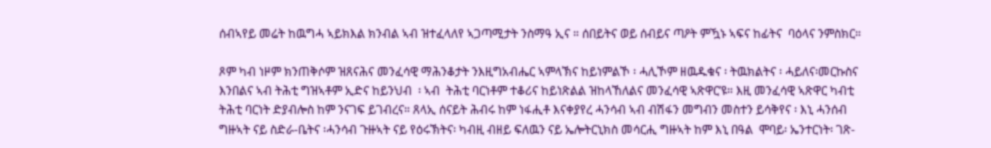ሰብኣየይ መሬት ከዉግሓ ኣይክእል ክንብል ኣብ ዝተፈላለየ ኣጋጣሚታት ንስማዓ ኢና ። ሰበይትና ወይ ሰብይና ጣዖት ምዃኑ ኣፍና ከፊትና  ባዕላና ንምስክር።

ጾም ካብ ነዞም ክንጠቅሶም ዝጸናሕና መንፈሳዊ ማሕንቆታት ንእዚግአብሔር ኣምላኽና ከይነምልኾ ፡ ሓሊኾም ዘዉዱቁና ፡ ትዉክልትና ፡ ሓይለና፡መርኩስና እንበልና ኣብ ትሕቲ ግዝኣቶም ኢድና ከይንህብ  ፡ ኣብ  ትሕቲ ባርነቶም ተቆሪና ከይነጽልል ዝከላኸለልና መንፈሳዊ ኣጽዋር’ዩ። እዚ መንፈሳዊ ኣጽዋር ካብቲ ትሕቲ ባርነት ድያብሎስ ከም ንናገፍ ይገብረና። ጸላኢ ሰናይት ሕብሩ ከም ነፋሒቶ እናቀያየረ ሓንሳብ ኣብ ብሽፋን መግብን መስተን ይሳቅየና ፡ እኒ ሓንሰብ ግዙኣት ናይ ስድራ-ቤትና ፡ሓንሳብ ጉዙኣት ናይ የዕሩኽትና፡ ካብዚ ብዘይ ፍለዉን ናይ ኤሎትርኒክስ መሳርሒ ግዙኣት ከም እኒ በዓል  ሞባይ፡ ኤንተርነት፡ ገጽ-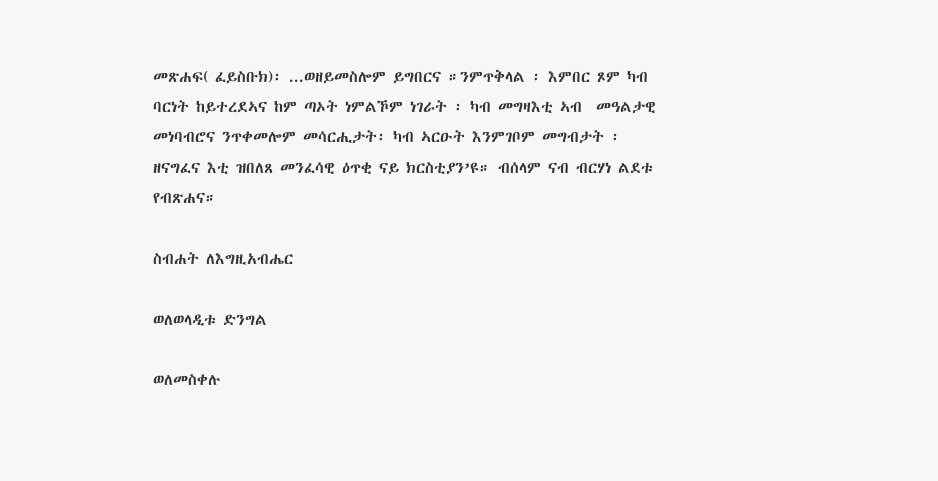መጽሐፍ( ፈይስቡክ)፡ ...ወዘይመስሎም ይግበርና ።ንምጥቅላል ፡ እምበር ጾም ካብ ባርነት ከይተረደኣና ከም ጣኦት ነምልኾም ነገራት ፡ ካብ መግዛእቲ ኣብ  መዓልታዊ መነባብሮና ንጥቀመሎም መሳርሒታት፡ ካብ ኣርዑት እንምገቦም መግብታት ፡ዘናግፈና እቲ ዝበለጸ መንፈሳዊ ዕጥቂ ናይ ክርስቲያን’ዩ። ብሰላም ናብ ብርሃነ ልደቱ የብጽሐና።

ስብሐት ለእግዚአብሔር

ወለወላዲቱ ድንግል

ወለመስቀሉ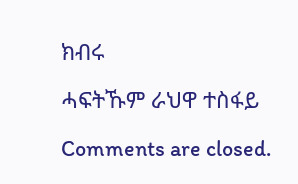ክብሩ

ሓፍትኹም ራህዋ ተስፋይ

Comments are closed.